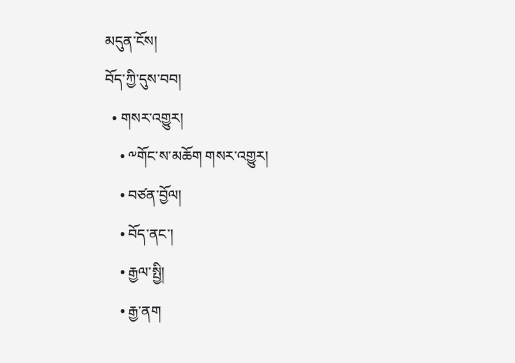མདུན་ངོས།
བོད་ཀྱི་དུས་བབ།
  • གསར་འགྱུར།
    • ༸གོང་ས་མཆོག གསར་འགྱུར།
    • བཙན་བྱོལ།
    • བོད་ནང་།
    • རྒྱལ་སྤྱི།
    • རྒྱ་ནག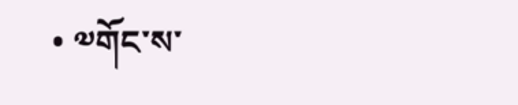• ༧གོང་ས་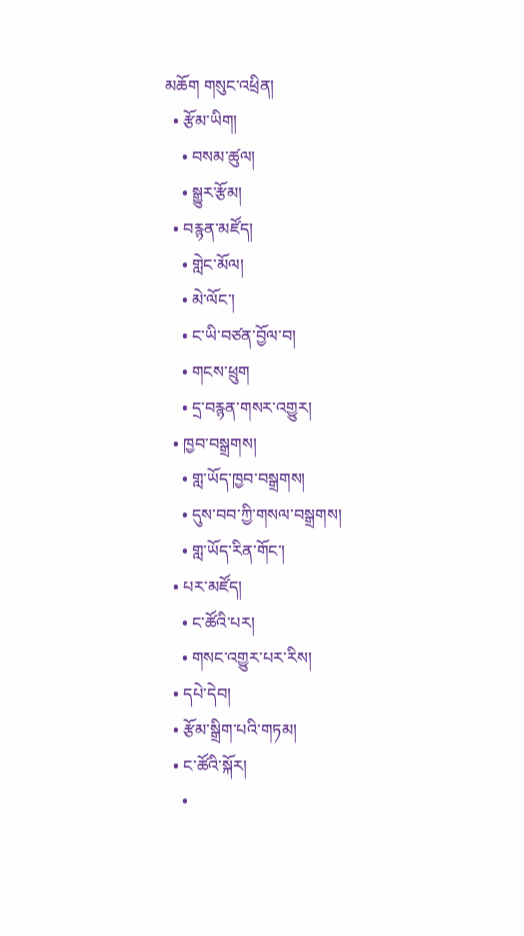མཆོག གསུང་འཕྲིན།
  • རྩོམ་ཡིག།
    • བསམ་ཚུལ།
    • སྒྱུར་རྩོམ།
  • བརྙན་མཛོད།
    • གླེང་མོལ།
    • མེ་ལོང་།
    • ང་ཡི་བཙན་བྱོལ་བ།
    • གངས་ཕྲུག
    • དྲ་བརྙན་གསར་འགྱུར།
  • ཁྱབ་བསྒྲགས།
    • གླ་ཡོད་ཁྱབ་བསྒྲགས།
    • དུས་བབ་ཀྱི་གསལ་བསྒྲགས།
    • གླ་ཡོད་རིན་གོང་།
  • པར་མཛོད།
    • ང་ཚོའི་པར།
    • གསང་འགྱུར་པར་རིས།
  • དཔེ་དེབ།
  • རྩོམ་སྒྲིག་པའི་གཏམ།
  • ང་ཚོའི་སྐོར།
    •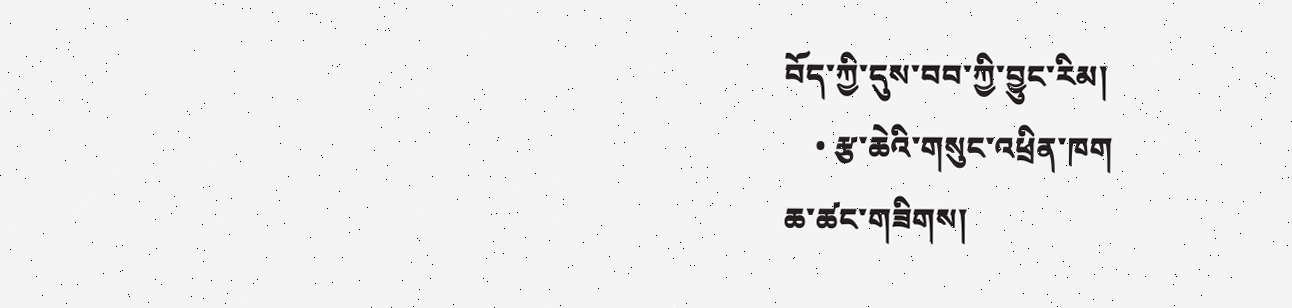བོད་ཀྱི་དུས་བབ་ཀྱི་བྱུང་རིམ།
    • རྩ་ཆེའི་གསུང་འཕྲིན་ཁག
ཆ་ཚང་གཟིགས།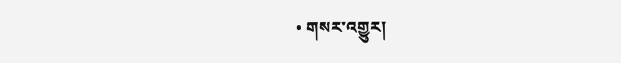• གསར་འགྱུར།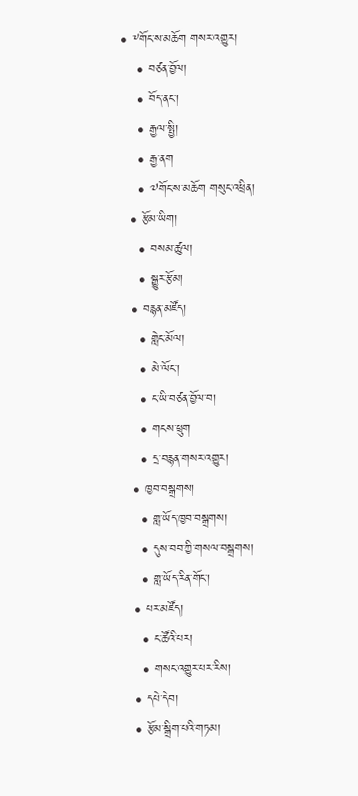• ༸གོང་ས་མཆོག གསར་འགྱུར།
    • བཙན་བྱོལ།
    • བོད་ནང་།
    • རྒྱལ་སྤྱི།
    • རྒྱ་ནག
    • ༧གོང་ས་མཆོག གསུང་འཕྲིན།
  • རྩོམ་ཡིག།
    • བསམ་ཚུལ།
    • སྒྱུར་རྩོམ།
  • བརྙན་མཛོད།
    • གླེང་མོལ།
    • མེ་ལོང་།
    • ང་ཡི་བཙན་བྱོལ་བ།
    • གངས་ཕྲུག
    • དྲ་བརྙན་གསར་འགྱུར།
  • ཁྱབ་བསྒྲགས།
    • གླ་ཡོད་ཁྱབ་བསྒྲགས།
    • དུས་བབ་ཀྱི་གསལ་བསྒྲགས།
    • གླ་ཡོད་རིན་གོང་།
  • པར་མཛོད།
    • ང་ཚོའི་པར།
    • གསང་འགྱུར་པར་རིས།
  • དཔེ་དེབ།
  • རྩོམ་སྒྲིག་པའི་གཏམ།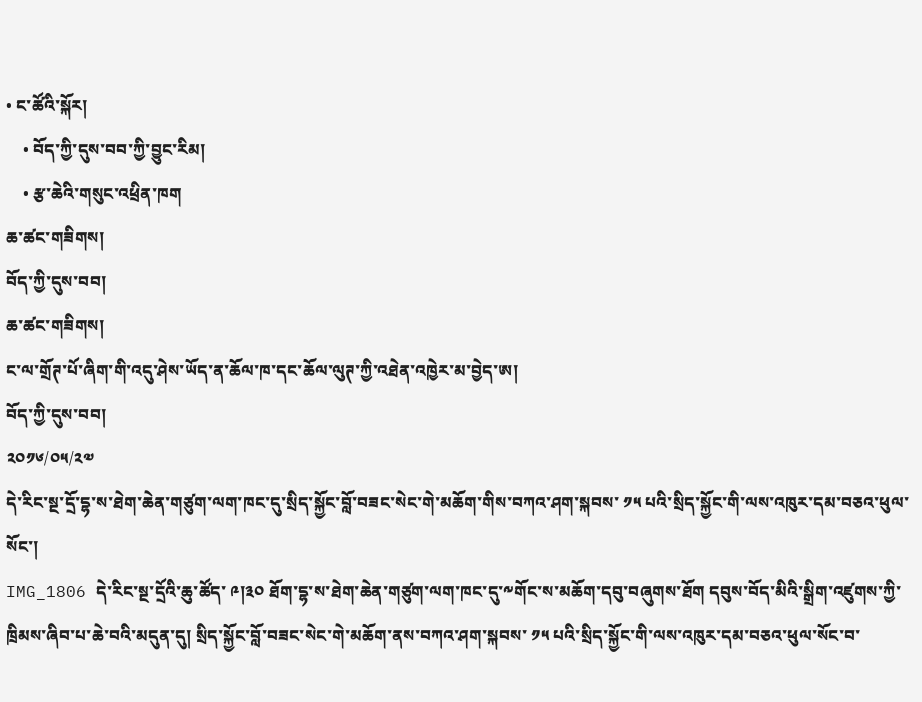• ང་ཚོའི་སྐོར།
    • བོད་ཀྱི་དུས་བབ་ཀྱི་བྱུང་རིམ།
    • རྩ་ཆེའི་གསུང་འཕྲིན་ཁག
ཆ་ཚང་གཟིགས།
བོད་ཀྱི་དུས་བབ།
ཆ་ཚང་གཟིགས།
ང་ལ་གྲོཊ་པོ་ཞིག་གི་འདུ་ཤེས་ཡོད་ན་ཆོལ་ཁ་དང་ཆོལ་ལུཊ་ཀྱི་འཐེན་འཁྱེར་མ་བྱེད་ཨ།
བོད་ཀྱི་དུས་བབ།
༢༠༡༦/༠༥/༢༧
དེ་རིང་སྔ་དྲོ་དྷ་ས་ཐེག་ཆེན་གཙུག་ལག་ཁང་དུ་སྲིད་སྐྱོང་བློ་བཟང་སེང་གེ་མཆོག་གིས་བཀའ་ཤག་སྐབས་ ༡༥ པའི་སྲིད་སྐྱོང་གི་ལས་འཁུར་དམ་བཅའ་ཕུལ་སོང་།
IMG_1806 དེ་རིང་སྔ་དྲོའི་ཆུ་ཚོད་ ༩།༣༠ ཐོག་དྷ་ས་ཐེག་ཆེན་གཙུག་ལག་ཁང་དུ་༸གོང་ས་མཆོག་དབུ་བཞུགས་ཐོག དབུས་བོད་མིའི་སྒྲིག་འཛུགས་ཀྱི་ཁྲིམས་ཞིབ་པ་ཆེ་བའི་མདུན་དུ། སྲིད་སྐྱོང་བློ་བཟང་སེང་གེ་མཆོག་ནས་བཀའ་ཤག་སྐབས་ ༡༥ པའི་སྲིད་སྐྱོང་གི་ལས་འཁུར་དམ་བཅའ་ཕུལ་སོང་བ་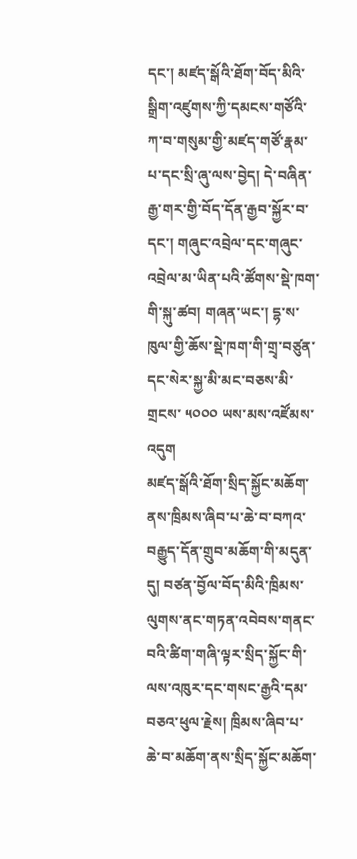དང་། མཛད་སྒོའི་ཐོག་བོད་མིའི་སྒྲིག་འཛུགས་ཀྱི་དམངས་གཙོའི་ཀ་བ་གསུམ་གྱི་མཛད་གཙོ་རྣམ་པ་དང་སྲི་ཞུ་ལས་བྱེད། དེ་བཞིན་རྒྱ་གར་གྱི་བོད་དོན་རྒྱབ་སྐྱོར་བ་དང་། གཞུང་འབྲེལ་དང་གཞུང་འབྲེལ་མ་ཡིན་པའི་ཚོགས་སྡེ་ཁག་གི་སྐུ་ཚབ། གཞན་ཡང་། དྷ་ས་ཁུལ་གྱི་ཆོས་སྡེ་ཁག་གི་གྲྭ་བཙུན་དང་སེར་སྐྱ་མི་མང་བཅས་མི་གྲངས་ ༥༠༠༠ ཡས་མས་འཛོམས་འདུག
མཛད་སྒོའི་ཐོག་སྲིད་སྐྱོང་མཆོག་ནས་ཁྲིམས་ཞིབ་པ་ཆེ་བ་བཀའ་བརྒྱུད་དོན་གྲུབ་མཆོག་གི་མདུན་དུ། བཙན་བྱོལ་བོད་མིའི་ཁྲིམས་ལུགས་ནང་གཏན་འབེབས་གནང་བའི་ཚིག་གཞི་ལྟར་སྲིད་སྐྱོང་གི་ལས་འཁུར་དང་གསང་རྒྱའི་དམ་བཅའ་ཕུལ་རྗེས། ཁྲིམས་ཞིབ་པ་ཆེ་བ་མཆོག་ནས་སྲིད་སྐྱོང་མཆོག་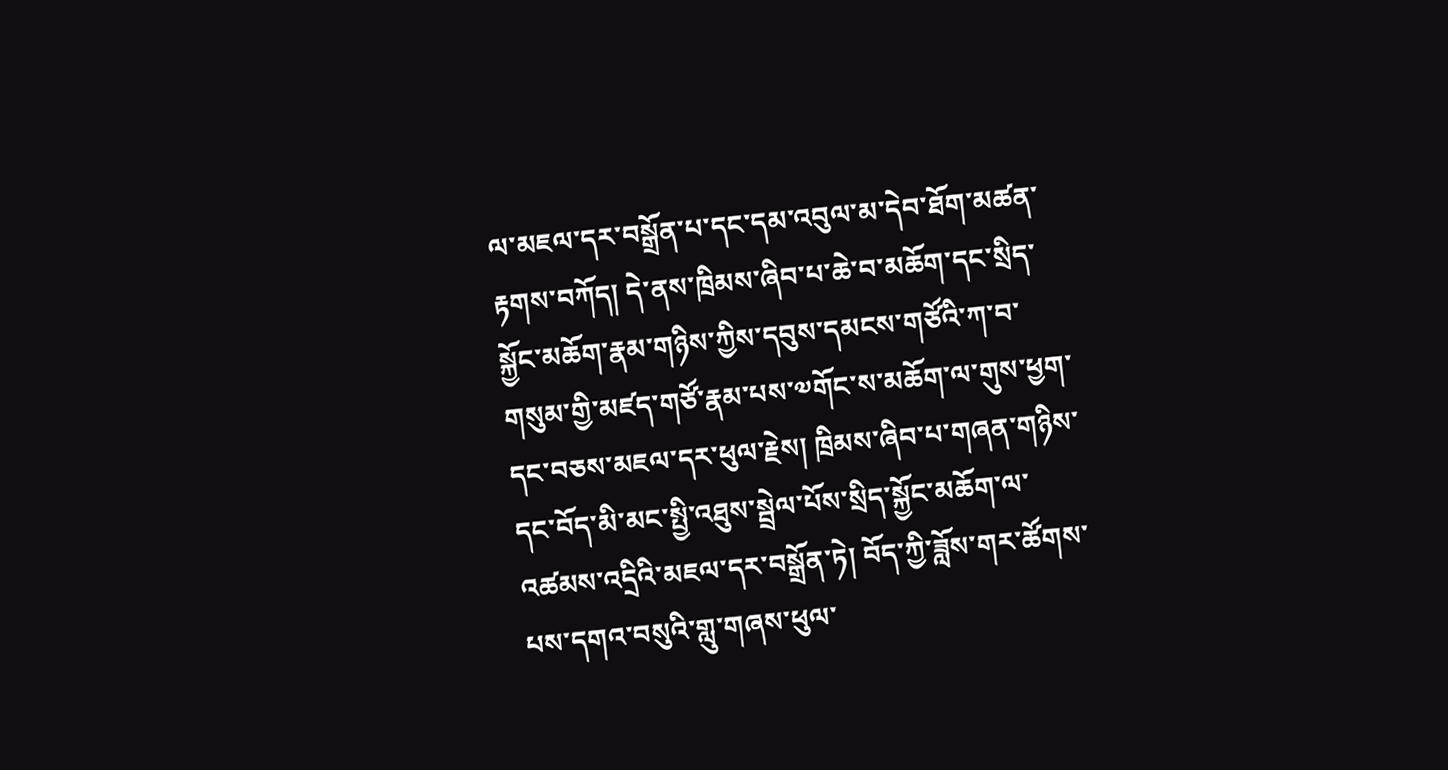ལ་མཇལ་དར་བསྒྲོན་པ་དང་དམ་འབུལ་མ་དེབ་ཐོག་མཚན་རྟགས་བཀོད། དེ་ནས་ཁྲིམས་ཞིབ་པ་ཆེ་བ་མཆོག་དང་སྲིད་སྐྱོང་མཆོག་རྣམ་གཉིས་ཀྱིས་དབུས་དམངས་གཙོའི་ཀ་བ་གསུམ་གྱི་མཛད་གཙོ་རྣམ་པས་༧གོང་ས་མཆོག་ལ་གུས་ཕྱག་དང་བཅས་མཇལ་དར་ཕུལ་རྗེས། ཁྲིམས་ཞིབ་པ་གཞན་གཉིས་དང་བོད་མི་མང་སྤྱི་འཐུས་སྦྲེལ་པོས་སྲིད་སྐྱོང་མཆོག་ལ་འཚམས་འདྲིའི་མཇལ་དར་བསྒྲོན་ཏེ། བོད་ཀྱི་ཟློས་གར་ཚོགས་པས་དགའ་བསུའི་གླུ་གཞས་ཕུལ་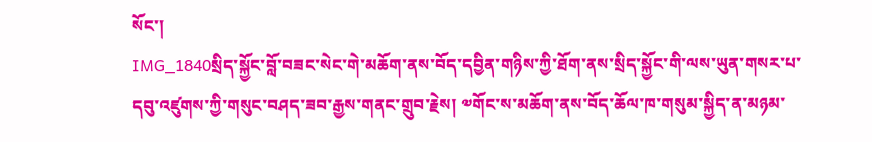སོང་།
IMG_1840སྲིད་སྐྱོང་བློ་བཟང་སེང་གེ་མཆོག་ནས་བོད་དབྱིན་གཉིས་ཀྱི་ཐོག་ནས་སྲིད་སྐྱོང་གི་ལས་ཡུན་གསར་པ་དབུ་འཛུགས་ཀྱི་གསུང་བཤད་ཟབ་རྒྱས་གནང་གྲུབ་རྗེས། ༧གོང་ས་མཆོག་ནས་བོད་ཆོལ་ཁ་གསུམ་སྐྱིད་ན་མཉམ་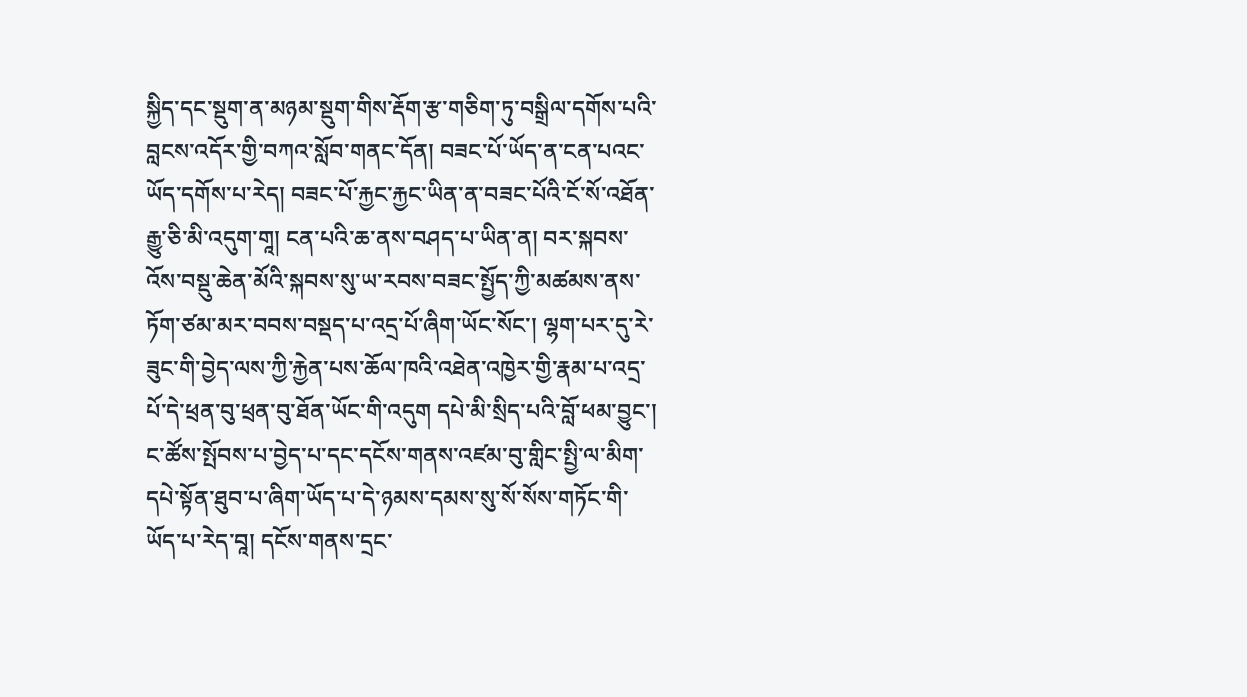སྐྱིད་དང་སྡུག་ན་མཉམ་སྡུག་གིས་རྡོག་རྩ་གཅིག་ཏུ་བསྒྲིལ་དགོས་པའི་བླངས་འདོར་གྱི་བཀའ་སློབ་གནང་དོན། བཟང་པོ་ཡོད་ན་ངན་པའང་ཡོད་དགོས་པ་རེད། བཟང་པོ་རྐྱང་རྐྱང་ཡིན་ན་བཟང་པོའི་ངོ་སོ་འཐོན་རྒྱུ་ཅི་མི་འདུག་གཱ། ངན་པའི་ཆ་ནས་བཤད་པ་ཡིན་ན། བར་སྐབས་འོས་བསྡུ་ཆེན་མོའི་སྐབས་སུ་ཡ་རབས་བཟང་སྤྱོད་ཀྱི་མཚམས་ནས་ཏོག་ཙམ་མར་བབས་བསྡད་པ་འདྲ་པོ་ཞིག་ཡོང་སོང་། ལྷག་པར་དུ་རེ་ཟུང་གི་བྱེད་ལས་ཀྱི་རྐྱེན་པས་ཆོལ་ཁའི་འཐེན་འཁྱེར་གྱི་རྣམ་པ་འདྲ་པོ་དེ་ཕྲན་བུ་ཕྲན་བུ་ཐོན་ཡོང་གི་འདུག དཔེ་མི་སྲིད་པའི་བློ་ཕམ་བྱུང་། ང་ཚོས་སྤོབས་པ་བྱེད་པ་དང་དངོས་གནས་འཛམ་བུ་གླིང་སྤྱི་ལ་མིག་དཔེ་སྟོན་ཐུབ་པ་ཞིག་ཡོད་པ་དེ་ཉམས་དམས་སུ་སོ་སོས་གཏོང་གི་ཡོད་པ་རེད་བཱ། དངོས་གནས་དྲང་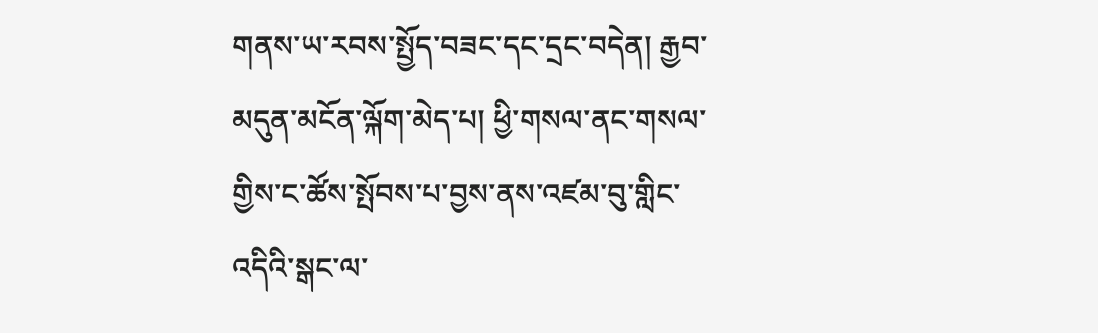གནས་ཡ་རབས་སྤྱོད་བཟང་དང་དྲང་བདེན། རྒྱབ་མདུན་མངོན་ལྐོག་མེད་པ། ཕྱི་གསལ་ནང་གསལ་གྱིས་ང་ཚོས་སྤོབས་པ་བྱས་ནས་འཛམ་བུ་གླིང་འདིའི་སྒང་ལ་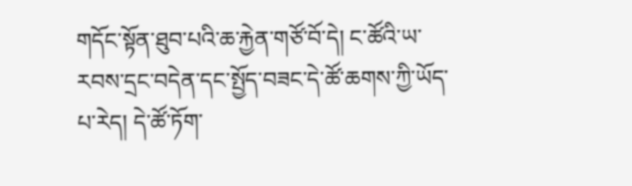གདོང་སྟོན་ཐུབ་པའི་ཆ་རྐྱེན་གཙོ་བོ་དེ། ང་ཚོའི་ཡ་རབས་དྲང་བདེན་དང་སྤྱོད་བཟང་དེ་ཚོ་ཆགས་ཀྱི་ཡོད་པ་རེད། དེ་ཚོ་ཏོག་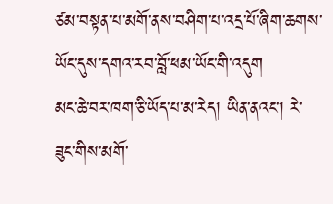ཙམ་བསྟན་པ་མགོ་ནས་བཤིག་པ་འདྲ་པོ་ཞིག་ཆགས་ཡོང་དུས་དགའ་རབ་བློ་ཕམ་ཡོང་གི་འདུག
མང་ཆེ་བར་ཁག་ཅི་ཡོད་པ་མ་རེད། ཡིན་ནའང་། རེ་ཟུང་གིས་མགོ་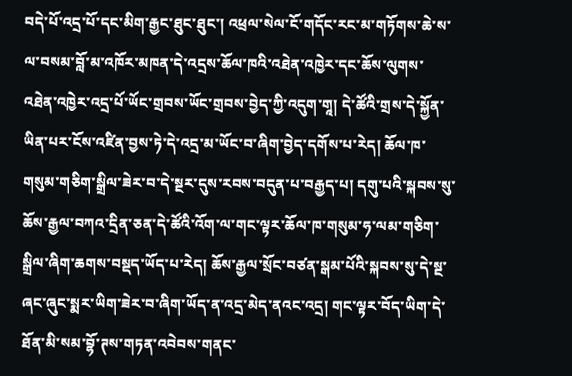བདེ་པོ་འདྲ་པོ་དང་མིག་རྒྱང་ཐུང་ཐུང་། འཕྲལ་སེལ་ངོ་གདོང་རང་མ་གཏོགས་ཆེ་ས་ལ་བསམ་བློ་མ་འཁོར་མཁན་དེ་འདྲས་ཆོལ་ཁའི་འཐེན་འཁྱེར་དང་ཆོས་ལུགས་འཐེན་འཁྱེར་འདྲ་པོ་ཡོང་གྲབས་ཡོང་གྲབས་བྱེད་ཀྱི་འདུག་གཱ། དེ་ཚོའི་གྲས་དེ་སྐྱོན་ཡིན་པར་ངོས་འཛིན་བྱས་ཏེ་དེ་འདྲ་མ་ཡོང་བ་ཞིག་བྱེད་དགོས་པ་རེད། ཆོལ་ཁ་གསུམ་གཅིག་སྒྲིལ་ཟེར་བ་དེ་སྔར་དུས་རབས་བདུན་པ་བརྒྱད་པ། དགུ་པའི་སྐབས་སུ་ཆོས་རྒྱལ་བཀའ་དྲིན་ཅན་དེ་ཚོའི་འོག་ལ་གང་ལྟར་ཆོལ་ཁ་གསུམ་ཧ་ལམ་གཅིག་སྒྲིལ་ཞིག་ཆགས་བསྡད་ཡོད་པ་རེད། ཆོས་རྒྱལ་སྲོང་བཙན་སྒམ་པོའི་སྐབས་སུ་དེ་སྔ་ཞང་ཞུང་སྨར་ཡིག་ཟེར་བ་ཞིག་ཡོད་ན་འདྲ་མེད་ནའང་འདྲ། གང་ལྟར་བོད་ཡིག་དེ་ཐོན་མི་སམ་བྷོ་ཊས་གཏན་འབེབས་གནང་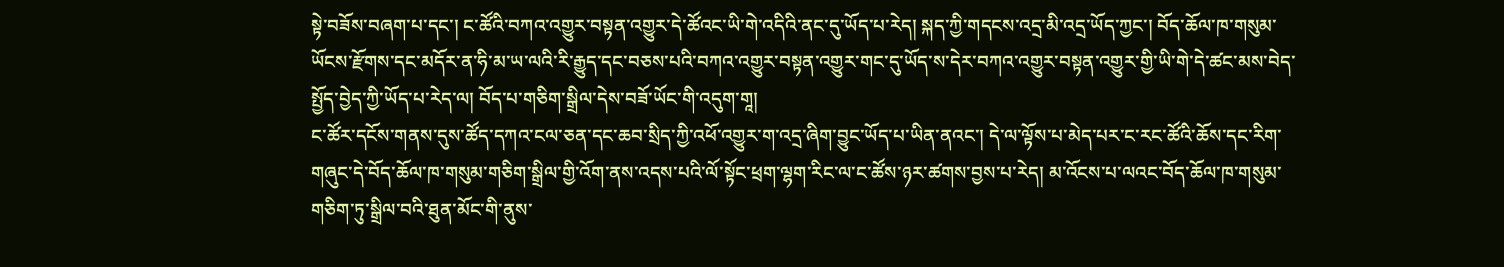སྟེ་བཟོས་བཞག་པ་དང་། ང་ཚོའི་བཀའ་འགྱུར་བསྟན་འགྱུར་དེ་ཚོའང་ཡི་གེ་འདིའི་ནང་དུ་ཡོད་པ་རེད། སྐད་ཀྱི་གདངས་འདྲ་མི་འདྲ་ཡོད་ཀྱང་། བོད་ཆོལ་ཁ་གསུམ་ཡོངས་རྫོགས་དང་མདོར་ན་ཧི་མ་ཡ་ལའི་རི་རྒྱུད་དང་བཅས་པའི་བཀའ་འགྱུར་བསྟན་འགྱུར་གང་དུ་ཡོད་ས་དེར་བཀའ་འགྱུར་བསྟན་འགྱུར་གྱི་ཡི་གེ་དེ་ཚང་མས་བེད་སྤྱོད་བྱེད་ཀྱི་ཡོད་པ་རེད་ལ། བོད་པ་གཅིག་སྒྲིལ་དེས་བཟོ་ཡོང་གི་འདུག་གཱ།
ང་ཚོར་དངོས་གནས་དུས་ཚོད་དཀའ་ངལ་ཅན་དང་ཆབ་སྲིད་ཀྱི་འཕོ་འགྱུར་ག་འདྲ་ཞིག་བྱུང་ཡོད་པ་ཡིན་ནའང་། དེ་ལ་ལྟོས་པ་མེད་པར་ང་རང་ཚོའི་ཆོས་དང་རིག་གཞུང་དེ་བོད་ཆོལ་ཁ་གསུམ་གཅིག་སྒྲིལ་གྱི་འོག་ནས་འདས་པའི་ལོ་སྟོང་ཕྲག་ལྷག་རིང་ལ་ང་ཚོས་ཉར་ཚགས་བྱས་པ་རེད། མ་འོངས་པ་ལའང་བོད་ཆོལ་ཁ་གསུམ་གཅིག་ཏུ་སྒྲིལ་བའི་ཐུན་མོང་གི་ནུས་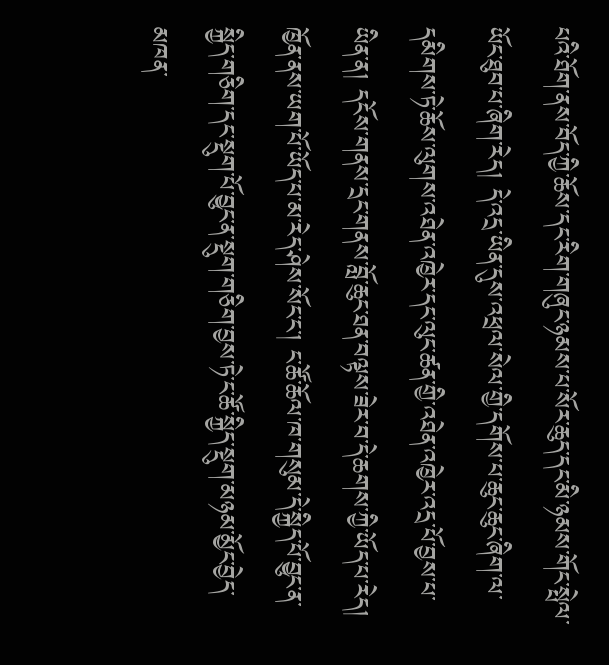པའི་ཐོག་ནས་བོད་ཀྱི་ཆོས་དང་རིག་གཞུང་ཉམས་པ་སོར་ཆུད་དང་མི་ཉམས་གོང་སྤེལ་ཡོང་ཐུབ་པ་ཞིག་རེད། དེ་འདྲ་ཡིན་དུས་འཕྲལ་སེལ་གྱི་དགོས་པ་ཆུང་ཆུང་ཞིག་ལ་དམིགས་ཏེ་ཆོས་ལུགས་འཐེན་འཁྱེར་དང་ལུང་ཚན་གྱི་འཐེན་འཁྱེར་འདྲ་པོ་བྱས་པ་ཡིན་ན། དངོས་གནས་དྲང་གནས་བློ་ཆུང་ཐན་བལྟས་ཟེར་བ་དེ་ཆགས་ཀྱི་ཡོད་པ་རེད། ཁྱོན་ནས་ཡག་པོ་ཡོད་པ་མ་རེད་ཤེས་སོང་ང་། ང་ཚོ་ཆོལ་ཁ་གསུམ་དེ་སྐྱིད་པོ་བྱུང་ན་སྐྱིད་གཅིག་དང་སྡུག་པོ་བྱུང་ན་སྡུག་གཅིག་བྱས་ཏེ་ང་ཚོ་སྐྱིད་སྡུག་མཉམ་མྱོང་བྱེད་མཁན་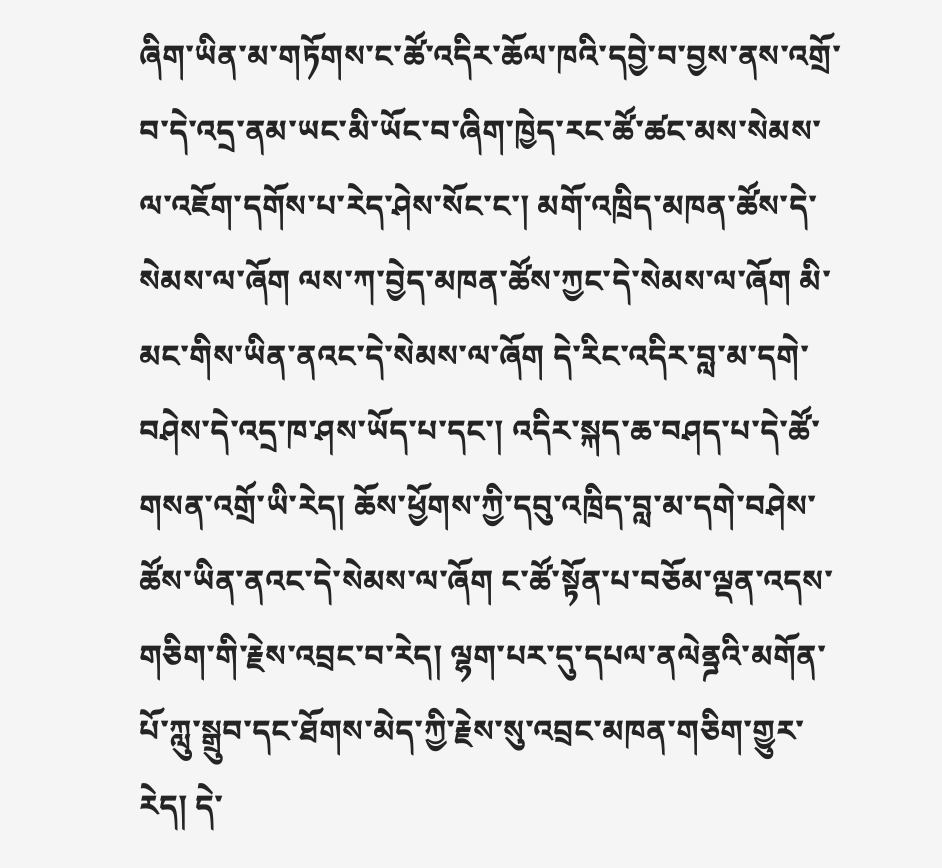ཞིག་ཡིན་མ་གཏོགས་ང་ཚོ་འདིར་ཆོལ་ཁའི་དབྱེ་བ་བྱས་ནས་འགྲོ་བ་དེ་འདྲ་ནམ་ཡང་མི་ཡོང་བ་ཞིག་ཁྱེད་རང་ཚོ་ཚང་མས་སེམས་ལ་འཇོག་དགོས་པ་རེད་ཤེས་སོང་ང་། མགོ་འཁྲིད་མཁན་ཚོས་དེ་སེམས་ལ་ཞོག ལས་ཀ་བྱེད་མཁན་ཚོས་ཀྱང་དེ་སེམས་ལ་ཞོག མི་མང་གིས་ཡིན་ནའང་དེ་སེམས་ལ་ཞོག དེ་རིང་འདིར་བླ་མ་དགེ་བཤེས་དེ་འདྲ་ཁ་ཤས་ཡོད་པ་དང་། འདིར་སྐད་ཆ་བཤད་པ་དེ་ཚོ་གསན་འགྲོ་ཡི་རེད། ཆོས་ཕྱོགས་ཀྱི་དབུ་འཁྲིད་བླ་མ་དགེ་བཤེས་ཚོས་ཡིན་ནའང་དེ་སེམས་ལ་ཞོག ང་ཚོ་སྟོན་པ་བཅོམ་ལྡན་འདས་གཅིག་གི་རྗེས་འབྲང་བ་རེད། ལྷག་པར་དུ་དཔལ་ནལེནྜའི་མགོན་པོ་ཀླུ་སྒྲུབ་དང་ཐོགས་མེད་ཀྱི་རྗེས་སུ་འབྲང་མཁན་གཅིག་གྱུར་རེད། དེ་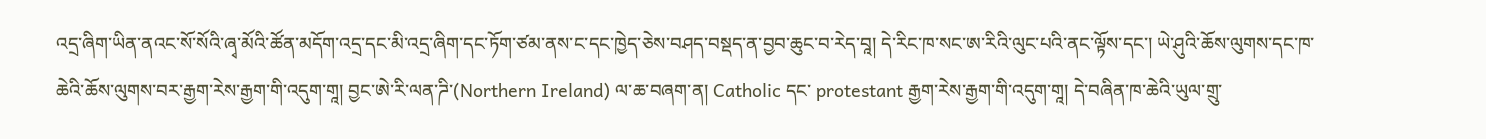འདྲ་ཞིག་ཡིན་ནའང་སོ་སོའི་ཞྭ་མོའི་ཚོན་མདོག་འདྲ་དང་མི་འདྲ་ཞིག་དང་ཏོག་ཙམ་ནས་ང་དང་ཁྱེད་ཅེས་བཤད་བསྡད་ན་བྱབ་ཆུང་བ་རེད་བཱ། དེ་རིང་ཁ་སང་ཨ་རིའི་ལུང་པའི་ནང་ལྟོས་དང་། ཡེ་ཤུའི་ཆོས་ལུགས་དང་ཁ་ཆེའི་ཆོས་ལུགས་བར་རྒྱག་རེས་རྒྱག་གི་འདུག་གཱ། བྱང་ཨེ་རི་ལན་ཌི་(Northern Ireland) ལ་ཆ་བཞག་ན། Catholic དང་ protestant རྒྱག་རེས་རྒྱག་གི་འདུག་གཱ། དེ་བཞིན་ཁ་ཆེའི་ཡུལ་གྲུ་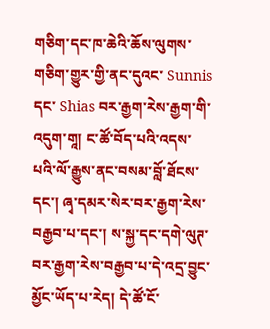གཅིག་དང་ཁ་ཆེའི་ཆོས་ལུགས་གཅིག་གྱུར་གྱི་ནང་དུའང་ Sunnis དང་ Shias བར་རྒྱག་རེས་རྒྱག་གི་འདུག་གཱ། ང་ཚོ་བོད་པའི་འདས་པའི་ལོ་རྒྱུས་ནང་བསམ་བློ་ཐོངས་དང་། ཞྭ་དམར་སེར་བར་རྒྱག་རེས་བརྒྱབ་པ་དང་། ས་སྐྱ་དང་དགེ་ལུཊ་བར་རྒྱག་རེས་བརྒྱབ་པ་དེ་འདྲ་བྱུང་མྱོང་ཡོད་པ་རེད། དེ་ཚོ་ངོ་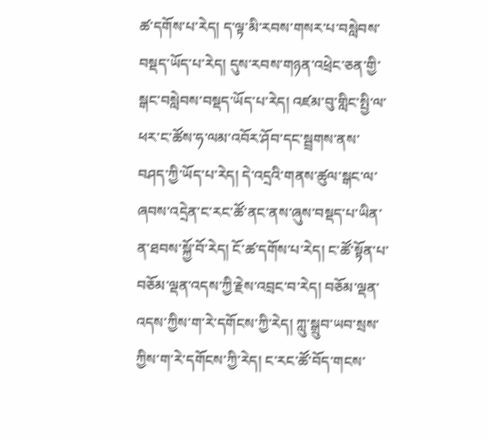ཚ་དགོས་པ་རེད། ད་ལྟ་མི་རབས་གསར་པ་བསླེབས་བསྡད་ཡོད་པ་རེད། དུས་རབས་གཉན་འཕྲེང་ཅན་གྱི་སྒང་བསླེབས་བསྡད་ཡོད་པ་རེད། འཛམ་བུ་གླིང་སྤྱི་ལ་ཕར་ང་ཚོས་ཧ་ལམ་འབོར་ཤོབ་དང་སྦྲགས་ནས་བཤད་ཀྱི་ཡོད་པ་རེད། དེ་འདྲའི་གནས་ཚུལ་སྒང་ལ་ཞབས་འདྲེན་ང་རང་ཚོ་ནང་ནས་ཞུས་བསྡད་པ་ཡིན་ན་ཐབས་སྐྱོ་བོ་རེད། ངོ་ཚ་དགོས་པ་རེད། ང་ཚོ་སྟོན་པ་བཅོམ་ལྡན་འདས་ཀྱི་རྗེས་འབྲང་བ་རེད། བཅོམ་ལྡན་འདས་ཀྱིས་ག་རེ་དགོངས་ཀྱི་རེད། ཀླུ་སྒྲུབ་ཡབ་སྲས་ཀྱིས་ག་རེ་དགོངས་ཀྱི་རེད། ང་རང་ཚོ་བོད་གངས་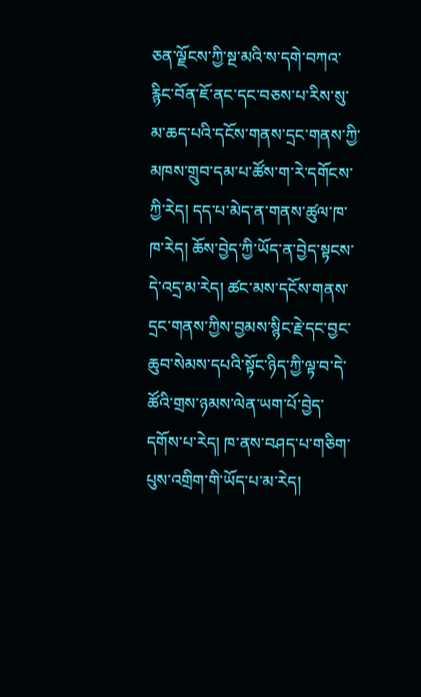ཅན་ལྗོངས་ཀྱི་སྔ་མའི་ས་དགེ་བཀའ་རྙིང་བོན་ཇོ་ནང་དང་བཅས་པ་རིས་སུ་མ་ཆད་པའི་དངོས་གནས་དྲང་གནས་ཀྱི་མཁས་གྲུབ་དམ་པ་ཚོས་ག་རེ་དགོངས་ཀྱི་རེད། དད་པ་མེད་ན་གནས་ཚུལ་ཁ་ཁ་རེད། ཆོས་བྱེད་ཀྱི་ཡོད་ན་བྱེད་སྟངས་དེ་འདྲ་མ་རེད། ཚང་མས་དངོས་གནས་དྲང་གནས་ཀྱིས་བྱམས་སྙིང་རྗེ་དང་བྱང་ཆུབ་སེམས་དཔའི་སྟོང་ཉིད་ཀྱི་ལྟ་བ་དེ་ཚོའི་གྲས་ཉམས་ལེན་ཡག་པོ་བྱེད་དགོས་པ་རེད། ཁ་ནས་བཤད་པ་གཅིག་པུས་འགྲིག་གི་ཡོད་པ་མ་རེད།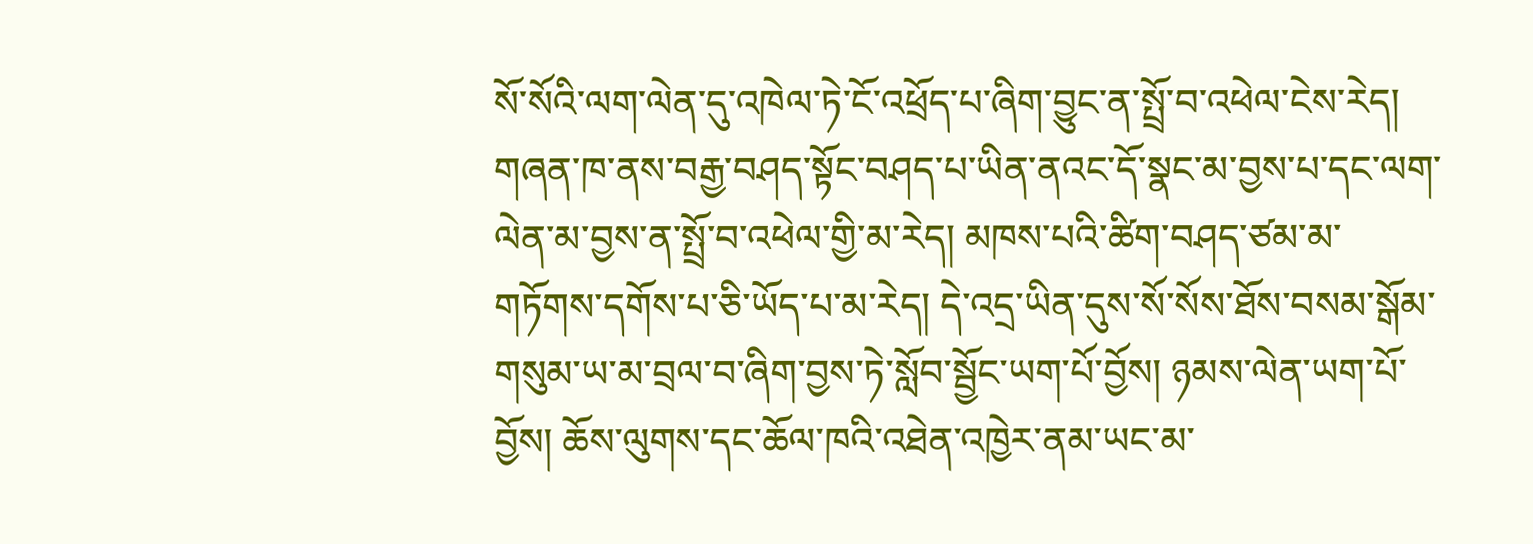སོ་སོའི་ལག་ལེན་དུ་འཁེལ་ཏེ་ངོ་འཕྲོད་པ་ཞིག་བྱུང་ན་སྤྲོ་བ་འཕེལ་ངེས་རེད། གཞན་ཁ་ནས་བརྒྱ་བཤད་སྟོང་བཤད་པ་ཡིན་ནའང་དོ་སྣང་མ་བྱས་པ་དང་ལག་ལེན་མ་བྱས་ན་སྤྲོ་བ་འཕེལ་གྱི་མ་རེད། མཁས་པའི་ཚིག་བཤད་ཙམ་མ་གཏོགས་དགོས་པ་ཅི་ཡོད་པ་མ་རེད། དེ་འདྲ་ཡིན་དུས་སོ་སོས་ཐོས་བསམ་སྒོམ་གསུམ་ཡ་མ་བྲལ་བ་ཞིག་བྱས་ཏེ་སློབ་སྦྱོང་ཡག་པོ་བྱོས། ཉམས་ལེན་ཡག་པོ་བྱོས། ཆོས་ལུགས་དང་ཆོལ་ཁའི་འཐེན་འཁྱེར་ནམ་ཡང་མ་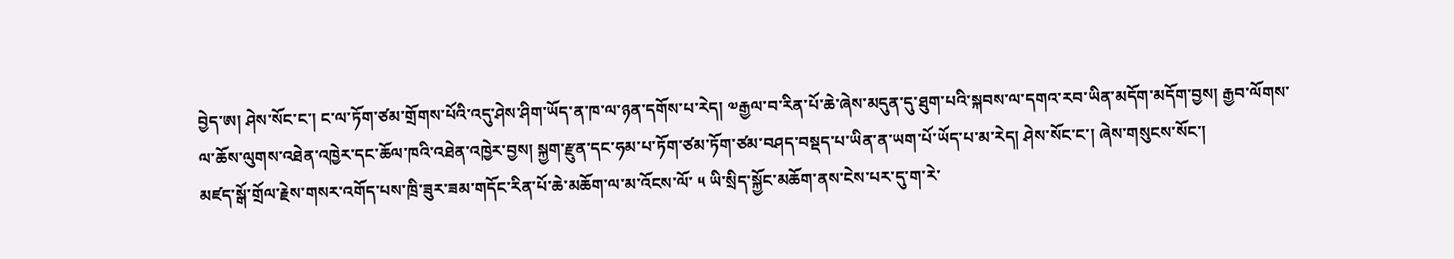བྱེད་ཨ། ཤེས་སོང་ང་། ང་ལ་ཏོག་ཙམ་གྲོགས་པོའི་འདུ་ཤེས་ཤིག་ཡོད་ན་ཁ་ལ་ཉན་དགོས་པ་རེད། ༧རྒྱལ་བ་རིན་པོ་ཆེ་ཞེས་མདུན་དུ་ཐུག་པའི་སྐབས་ལ་དགའ་རབ་ཡིན་མདོག་མདོག་བྱས། རྒྱབ་ལོགས་ལ་ཆོས་ལུགས་འཐེན་འཁྱེར་དང་ཆོལ་ཁའི་འཐེན་འཁྱེར་བྱས། སྐྱག་རྫུན་དང་ཧམ་པ་ཏོག་ཙམ་ཏོག་ཙམ་བཤད་བསྡད་པ་ཡིན་ན་ཡག་པོ་ཡོད་པ་མ་རེད། ཤེས་སོང་ང་། ཞེས་གསུངས་སོང་།
མཛད་སྒོ་གྲོལ་རྗེས་གསར་འགོད་པས་ཁྲི་ཟུར་ཟམ་གདོང་རིན་པོ་ཆེ་མཆོག་ལ་མ་འོངས་ལོ་ ༥ ཡི་སྲིད་སྐྱོང་མཆོག་ནས་ངེས་པར་དུ་ག་རེ་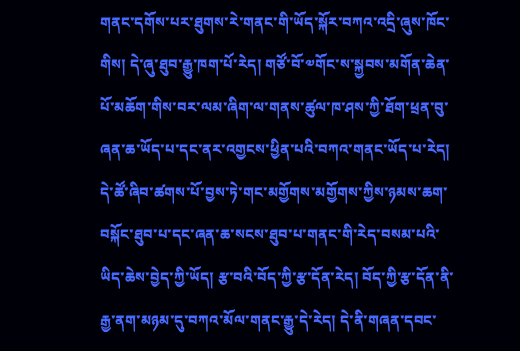གནང་དགོས་པར་ཐུགས་རེ་གནང་གི་ཡོད་སྐོར་བཀའ་འདྲི་ཞུས་ཁོང་གིས། དེ་ཞུ་ཐུབ་རྒྱུ་ཁག་པོ་རེད། གཙོ་བོ་༧གོང་ས་སྐྱབས་མགོན་ཆེན་པོ་མཆོག་གིས་བར་ལམ་ཞིག་ལ་གནས་ཚུལ་ཁ་ཤས་ཀྱི་ཐོག་ཕྲན་བུ་ཞན་ཆ་ཡོད་པ་དང་ནར་འགྱངས་ཕྱིན་པའི་བཀའ་གནང་ཡོད་པ་རེད། དེ་ཚོ་ཞིབ་ཚགས་པོ་བྱས་ཏེ་གང་མགྱོགས་མགྱོགས་ཀྱིས་ཉམས་ཆག་བསྐོང་ཐུབ་པ་དང་ཞན་ཆ་སངས་ཐུབ་པ་གནང་གི་རེད་བསམ་པའི་ཡིད་ཆེས་བྱེད་ཀྱི་ཡོད། རྩ་བའི་བོད་ཀྱི་རྩ་དོན་རེད། བོད་ཀྱི་རྩ་དོན་ནི་རྒྱ་ནག་མཉམ་དུ་བཀའ་མོལ་གནང་རྒྱུ་དེ་རེད། དེ་ནི་གཞན་དབང་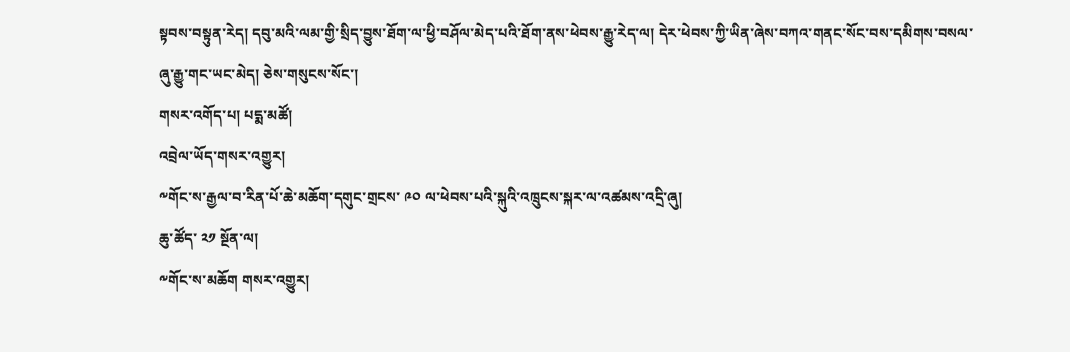སྟབས་བསྟུན་རེད། དབུ་མའི་ལམ་གྱི་སྲིད་བྱུས་ཐོག་ལ་ཕྱི་བཤོལ་མེད་པའི་ཐོག་ནས་ཕེབས་རྒྱུ་རེད་ལ། དེར་ཕེབས་ཀྱི་ཡིན་ཞེས་བཀའ་གནང་སོང་བས་དམིགས་བསལ་ཞུ་རྒྱུ་གང་ཡང་མེད། ཅེས་གསུངས་སོང་།
གསར་འགོད་པ། པདྨ་མཚོ།
འབྲེལ་ཡོད་གསར་འགྱུར།
༸གོང་ས་རྒྱལ་བ་རིན་པོ་ཆེ་མཆོག་དགུང་གྲངས་ ༩༠ ལ་ཕེབས་པའི་སྐུའི་འཁྲུངས་སྐར་ལ་འཚམས་འདྲི་ཞུ།
ཆུ་ཚོད་ ༢༡ སྔོན་ལ།
༸གོང་ས་མཆོག གསར་འགྱུར།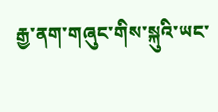རྒྱ་ནག་གཞུང་གིས་སྐུའི་ཡང་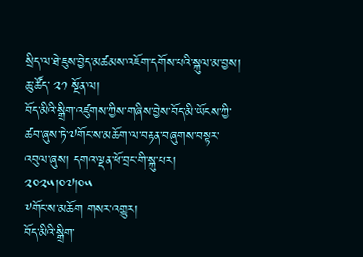སྲིད་ལ་ཐེ་ཇུས་བྱེད་མཚམས་འཇོག་དགོས་པའི་སྐུལ་མ་བྱས།
ཆུ་ཚོད་ ༢༡ སྔོན་ལ།
བོད་མིའི་སྒྲིག་འཛུགས་ཀྱིས་གཞིས་བྱེས་བོད་མི་ཡོངས་ཀྱི་ཚབ་ཞུས་ཏེ་༧གོང་ས་མཆོག་ལ་བརྟན་བཞུགས་བསྟར་འབུལ་ཞུས། དགའ་ལྡན་ཕོ་བྲང་གི་སྐུ་པར། ༢༠༢༥།༠༧།༠༥
༸གོང་ས་མཆོག གསར་འགྱུར།
བོད་མིའི་སྒྲིག་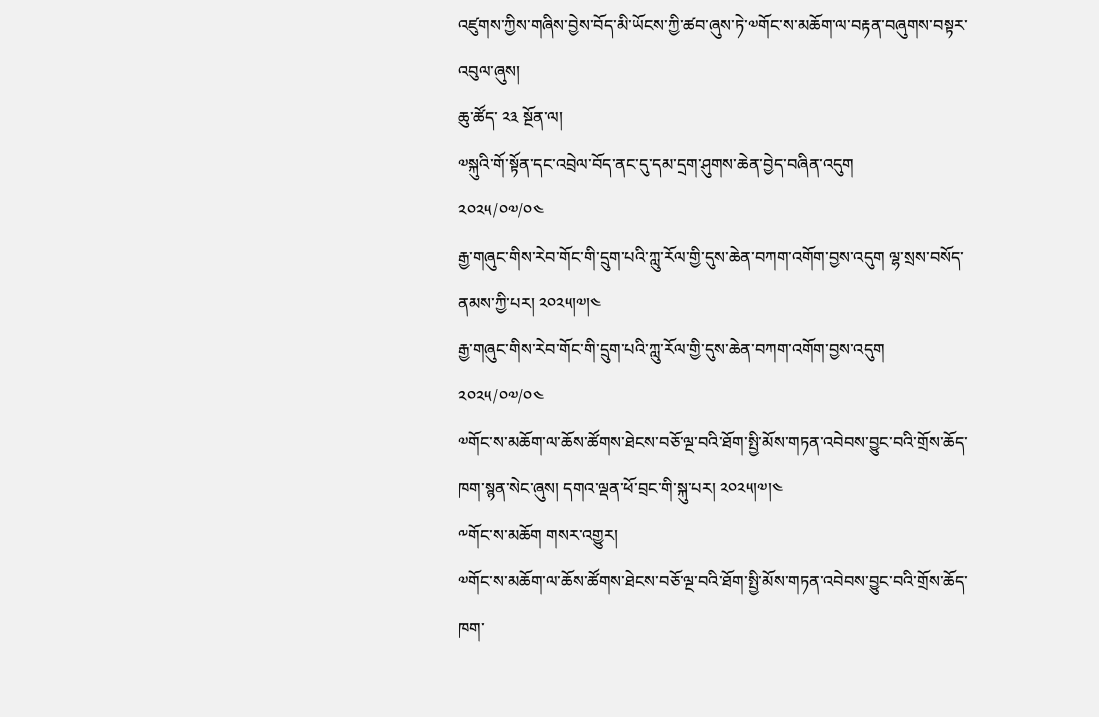འཛུགས་ཀྱིས་གཞིས་བྱེས་བོད་མི་ཡོངས་ཀྱི་ཚབ་ཞུས་ཏེ་༧གོང་ས་མཆོག་ལ་བརྟན་བཞུགས་བསྟར་འབུལ་ཞུས།
ཆུ་ཚོད་ ༢༣ སྔོན་ལ།
༧སྐུའི་གོ་སྟོན་དང་འབྲེལ་བོད་ནང་དུ་དམ་དྲག་ཤུགས་ཆེན་བྱེད་བཞིན་འདུག
༢༠༢༥/༠༧/༠༤
རྒྱ་གཞུང་གིས་རེབ་གོང་གི་དྲུག་པའི་ཀླུ་རོལ་གྱི་དུས་ཆེན་བཀག་འགོག་བྱས་འདུག ལྷ་སྲས་བསོད་ནམས་ཀྱི་པར། ༢༠༢༥།༧།༤
རྒྱ་གཞུང་གིས་རེབ་གོང་གི་དྲུག་པའི་ཀླུ་རོལ་གྱི་དུས་ཆེན་བཀག་འགོག་བྱས་འདུག
༢༠༢༥/༠༧/༠༤
༧གོང་ས་མཆོག་ལ་ཆོས་ཚོགས་ཐེངས་བཅོ་ལྔ་བའི་ཐོག་སྤྱི་མོས་གཏན་འབེབས་བྱུང་བའི་གྲོས་ཆོད་ཁག་སྙན་སེང་ཞུས། དགའ་ལྡན་ཕོ་བྲང་གི་སྐུ་པར། ༢༠༢༥།༧།༤
༸གོང་ས་མཆོག གསར་འགྱུར།
༧གོང་ས་མཆོག་ལ་ཆོས་ཚོགས་ཐེངས་བཅོ་ལྔ་བའི་ཐོག་སྤྱི་མོས་གཏན་འབེབས་བྱུང་བའི་གྲོས་ཆོད་ཁག་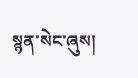སྙན་སེང་ཞུས།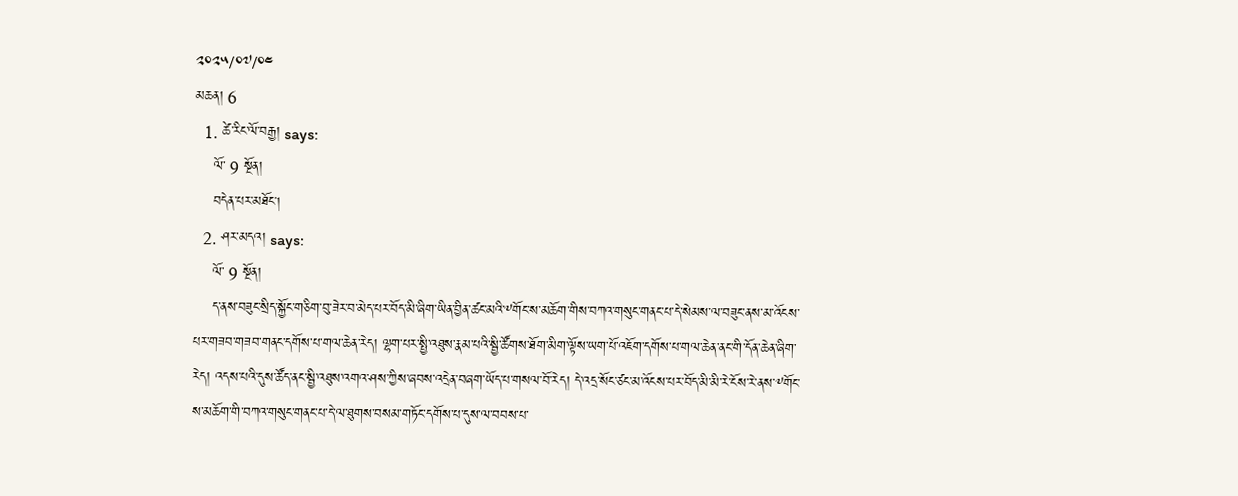༢༠༢༥/༠༧/༠༤
མཆན། 6
  1. ཚེ་རིང་ལོ་བརྒྱ། says:
    ལོ་ 9 སྔོན།
    བདེན་པར་མཐོང།
  2. ཤར་མདའ། says:
    ལོ་ 9 སྔོན།
    ད་ནས་བཟུང་སྲིད་སྐྱོང་གཅིག་བུ་ཟེར་བ་མེད་པར་བོད་མི་ཞིག་ཡིན་བྱིན་ཚང་མའི་༸གོང་ས་མཆོག་གིས་བཀའ་གསུང་གནང་པ་དེ་སེམས་ལ་བཟུང་ནས་མ་འོངས་པར་གཟབ་གཟབ་གནང་དགོས་པ་གལ་ཆེན་རེད། ལྷག་པར་སྤྱི་འཐུས་རྣམ་པའི་སྦྱི་ཚོགས་ཐོག་མིག་ལྟོས་ཡག་པོ་འཇོག་དགོས་པ་གལ་ཆེན་ནང་གི་དོན་ཆེན་ཞིག་རེད། འདས་པའི་དུས་ཚོད་ནང་སྦྱི་འཐུས་འགའ་ཤས་ཀྱིས་ཞབས་འདྲེན་བཞག་ཡོད་པ་གསལ་བོ་རེད། དེ་འདྲ་སོང་ཙང་མ་འོངས་པར་བོད་མི་མི་རེ་ངོས་རེ་ནས་༸གོང་ས་མཆོག་གི་བཀའ་གསུང་གནང་པ་དེ་ལ་ཐུགས་བསམ་གཏོང་དགོས་པ་དུས་ལ་བབས་པ་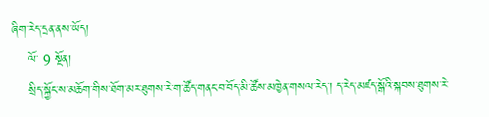ཞིག་རེད་དྲན་ནས་ཡོད།
    ལོ་ 9 སྔོན།
    སྲིད་སྐྱོང་ས་མཆོག་གིས་ཐོག་མར་ཐུགས་རེ་ག་ཚོད་གནང་བ་བོད་མི་ཚོས་མཁྱེན་གསལ་རེད་། ད་རེད་མཛད་སྒོའི་སྐབས་ཐུགས་རེ་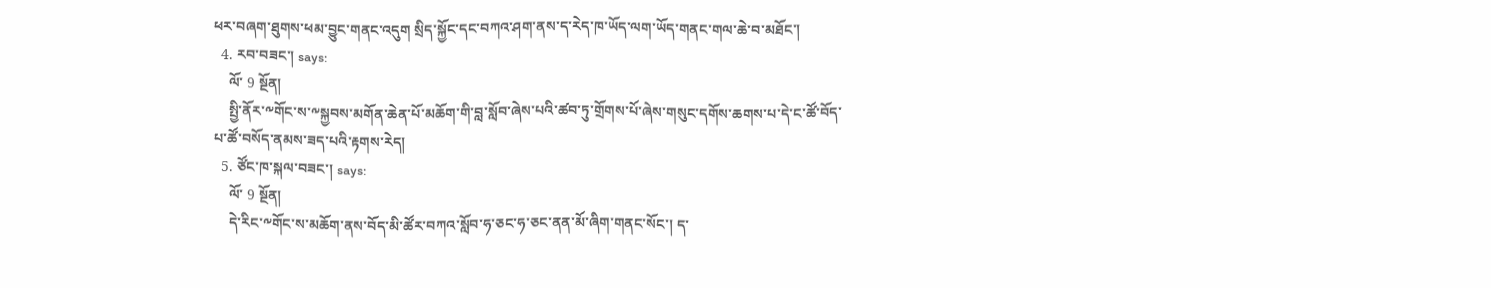ཕར་བཞག་ཐུགས་ཕམ་བྱུང་གནང་འདུག སྲིད་སྐྱོང་དང་བཀའ་ཤག་ནས་ད་རེད་ཁ་ཡོད་ལག་ཡོད་གནང་གལ་ཆེ་བ་མཐོང་།
  4. རབ་བཟང་། says:
    ལོ་ 9 སྔོན།
    སྤྱི་ནོར་༸གོང་ས་༸སྐྱབས་མགོན་ཆེན་པོ་མཆོག་གི་བླ་སློབ་ཞེས་པའི་ཚབ་ཏུ་གྲོགས་པོ་ཞེས་གསུང་དགོས་ཆགས་པ་དེ་ང་ཚོ་བོད་པ་ཚོ་བསོད་ནམས་ཟད་པའི་རྟགས་རེད།
  5. ཙོང་ཁ་སྐལ་བཟང་། says:
    ལོ་ 9 སྔོན།
    དེ་རིང་༸གོང་ས་མཆོག་ནས་བོད་མི་ཚོར་བཀའ་སློབ་ཧ་ཅང་ཧ་ཅང་ནན་མོ་ཞིག་གནང་སོང་། ད་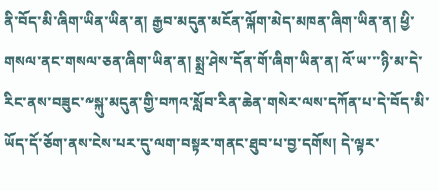ནི་བོད་མི་ཞིག་ཡིན་ཡིན་ན། རྒྱབ་མདུན་མངོན་ལྐོག་མེད་མཁན་ཞིག་ཡིན་ན། ཕྱི་གསལ་ནང་གསལ་ཅན་ཞིག་ཡིན་ན། སྨྲ་ཤེས་དོན་གོ་ཞིག་ཡིན་ན། འོ་ཡ་་་ཉི་མ་དེ་རིང་ནས་བཟུང་༸སྐུ་མདུན་གྱི་བཀའ་སློབ་རིན་ཆེན་གསེར་ལས་དཀོན་པ་དེ་བོད་མི་ཡོད་དོ་ཅོག་ནས་ངེས་པར་དུ་ལག་བསྟར་གནང་ཐུབ་པ་བྱ་དགོས། དེ་ལྟར་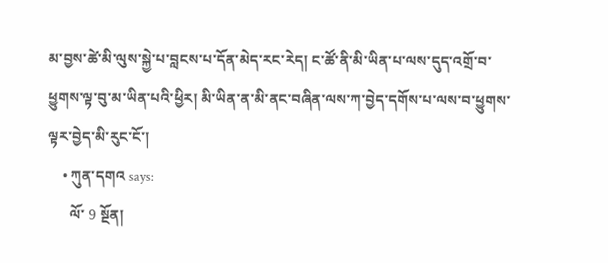མ་བྱས་ཚེ་མི་ལུས་སྐྱེ་པ་བླངས་པ་དོན་མེད་རང་རེད། ང་ཚོ་ནི་མི་ཡིན་པ་ལས་དུད་འགྲོ་བ་ཕྱུགས་ལྟ་བུ་མ་ཡིན་པའི་ཕྱིར། མི་ཡིན་ན་མི་ནང་བཞིན་ལས་ཀ་བྱེད་དགོས་པ་ལས་བ་ཕྱུགས་ལྟར་བྱེད་མི་རུང་ངོ་།
    • ཀུན་དགའ says:
      ལོ་ 9 སྔོན།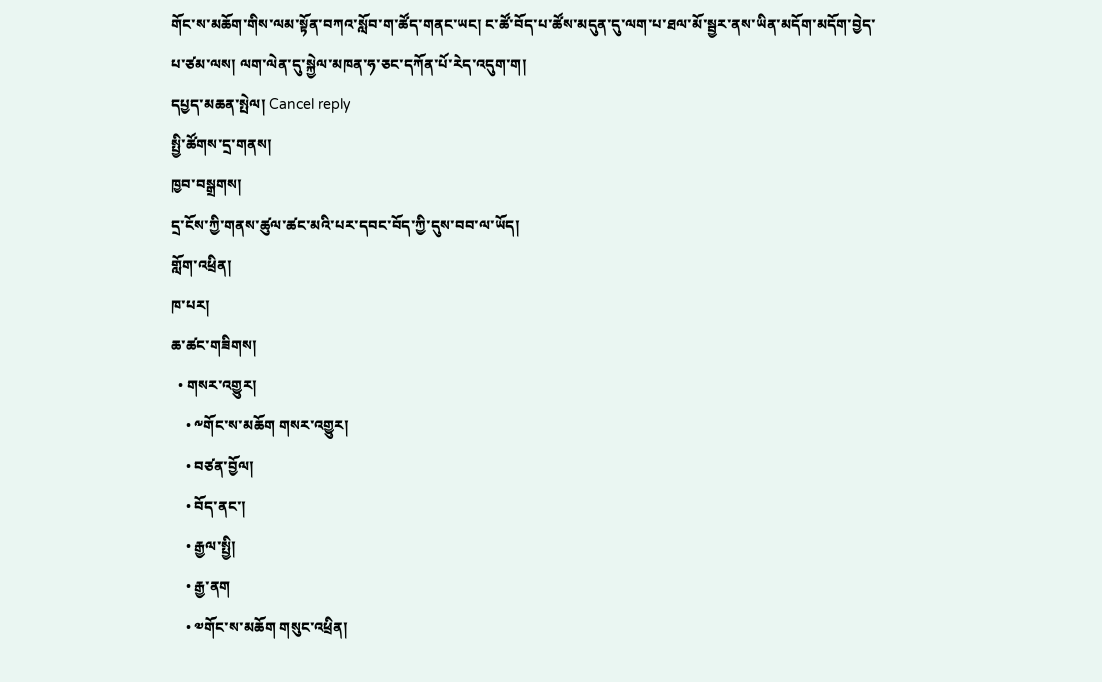གོང་ས་མཆོག་གིས་ལམ་སྟོན་བཀའ་སློབ་ག་ཚོད་གནང་ཡང། ང་ཚོ་བོད་པ་ཚོས་མདུན་དུ་ལག་པ་ཐལ་མོ་སྦྱར་ནས་ཡིན་མདོག་མདོག་བྱེད་པ་ཙམ་ལས། ལག་ལེན་དུ་སྐྱེལ་མཁན་ཧ་ཅང་དཀོན་པོ་རེད་འདུག་ག།
དཔྱད་མཆན་སྤེལ། Cancel reply
སྤྱི་ཚོགས་དྲ་གནས།
ཁྱབ་བསྒྲགས།
དྲ་ངོས་ཀྱི་གནས་ཚུལ་ཚང་མའི་པར་དབང་བོད་ཀྱི་དུས་བབ་ལ་ཡོད།
གློག་འཕྲིན།
ཁ་པར།
ཆ་ཚང་གཟིགས།
  • གསར་འགྱུར།
    • ༸གོང་ས་མཆོག གསར་འགྱུར།
    • བཙན་བྱོལ།
    • བོད་ནང་།
    • རྒྱལ་སྤྱི།
    • རྒྱ་ནག
    • ༧གོང་ས་མཆོག གསུང་འཕྲིན།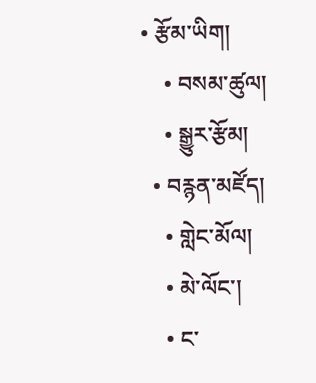• རྩོམ་ཡིག།
    • བསམ་ཚུལ།
    • སྒྱུར་རྩོམ།
  • བརྙན་མཛོད།
    • གླེང་མོལ།
    • མེ་ལོང་།
    • ང་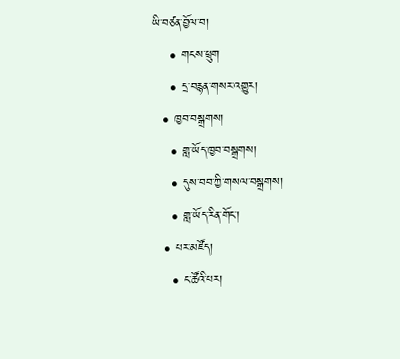ཡི་བཙན་བྱོལ་བ།
    • གངས་ཕྲུག
    • དྲ་བརྙན་གསར་འགྱུར།
  • ཁྱབ་བསྒྲགས།
    • གླ་ཡོད་ཁྱབ་བསྒྲགས།
    • དུས་བབ་ཀྱི་གསལ་བསྒྲགས།
    • གླ་ཡོད་རིན་གོང་།
  • པར་མཛོད།
    • ང་ཚོའི་པར།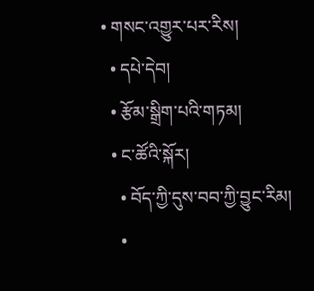• གསང་འགྱུར་པར་རིས།
  • དཔེ་དེབ།
  • རྩོམ་སྒྲིག་པའི་གཏམ།
  • ང་ཚོའི་སྐོར།
    • བོད་ཀྱི་དུས་བབ་ཀྱི་བྱུང་རིམ།
    •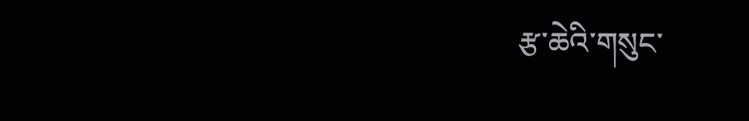རྩ་ཆེའི་གསུང་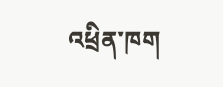འཕྲིན་ཁག